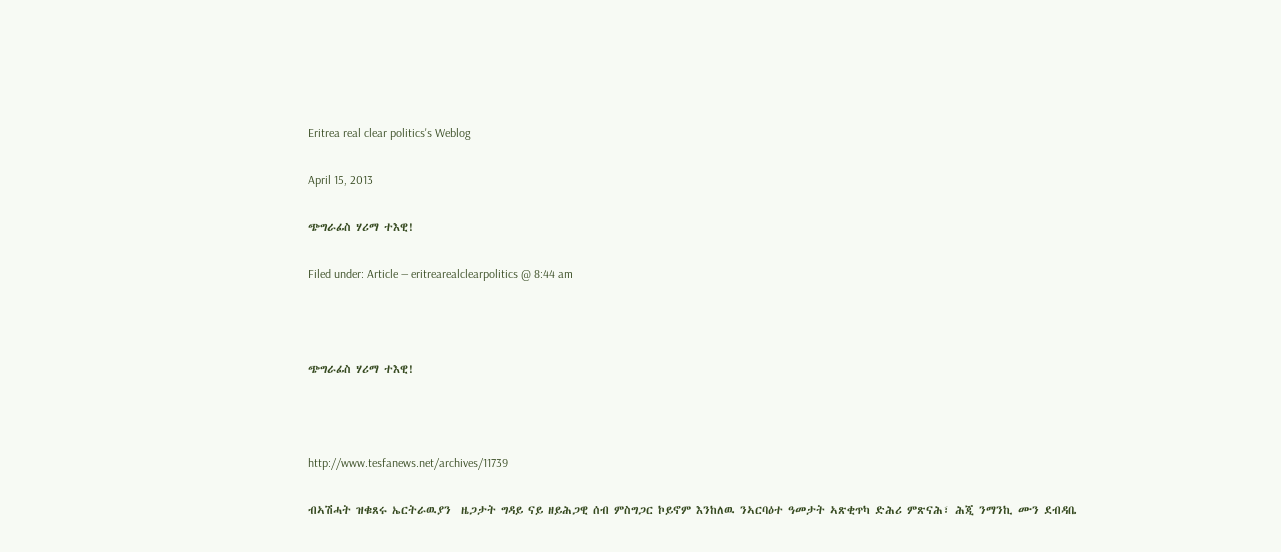Eritrea real clear politics's Weblog

April 15, 2013

ጭግራፊስ ሃሪማ ተእዊ!

Filed under: Article — eritrearealclearpolitics @ 8:44 am



ጭግራፊስ ሃሪማ ተእዊ!



http://www.tesfanews.net/archives/11739

ብኣሽሓት ዝቁጸሩ ኤርትራዉያን  ዜጋታት ግዳይ ናይ ዘይሕጋዊ ሰብ ምስግጋር ኮይኖም እንከለዉ ንኣርባዕተ ዓመታት ኣጽቂጥካ ድሕሪ ምጽናሕ፣ ሕጂ ንማንኪ ሙን ደብዳቤ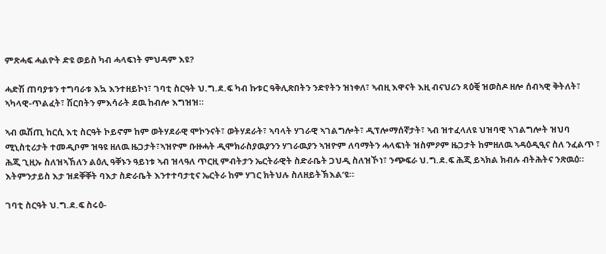ምጽሓፍ ሓልዮት ድዩ ወይስ ካብ ሓላፍነት ምህዳም እዩ?

ሓድሽ ጠባያቱን ተግባራቱ እኳ እንተዘይኮነ፣ ገባቲ ስርዓት ህ.ግ.ደ.ፍ ካብ ኩቱር ዓቅሊጽበትን ንድየትን ዝነቀለ፣ ኣብዚ እዋናት እዚ ብናህሪን ጻዕቒ ዝወስዶ ዘሎ ሰብኣዊ ቅትለት፣ ኣካላዊ-ጥልፈት፣ ሽርበትን ምእሳራት ደዉ ከብሎ እግዝዝ።

ኣብ ዉሽጢ ከርሲ እቲ ስርዓት ኮይኖም ከም ወትሃደራዊ ሞኮንናት፣ ወትሃደራት፣ ኣባላት ሃገራዊ ኣገልግሎት፣ ዲፕሎማሰኛታት፣ ኣብ ዝተፈላለዩ ህዝባዊ ኣገልግሎት ዝህባ ሚኒስቲሪታት ተመዲቦም ዝዓዩ ዘለዉ ዜጋታት፣ኣዝዮም ቡዙሓት ዲሞክራስያዉያንን ሃገራዉያን ኣዝዮም ለባማትን ሓላፍነት ዝስምዖም ዜጋታት ከምዘለዉ ኣዳዕዲዒና ስለ ንፈልጥ ፣ ሕጂ ጊዚኡ ስለዝኣኸለን ልዕሊ ዓቐኑን ዓይነቱ ኣብ ዝላዓለ ጥርዚ ምብትታን ኤርትራዊት ስድራቤት ጋህዲ ስለዝኾነ፣ ንጭፍራ ህ.ግ.ደ.ፍ ሕጂ ይኣክል ክብሉ ብትሕትና ንጽዉዕ። እትምንታይስ እታ ዝደቐቐት ባእታ ስድራቤት እንተተባታቲና ኤርትራ ከም ሃገር ክትህሉ ስለዘይትኽእል’ዩ።

ገባቲ ስርዓት ህ.ግ.ደ.ፍ ስሩዕ-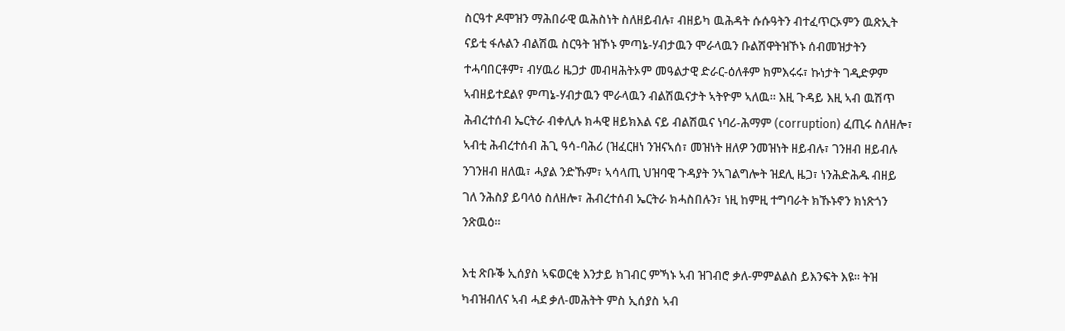ስርዓተ ዶሞዝን ማሕበራዊ ዉሕስነት ስለዘይብሉ፣ ብዘይካ ዉሕዳት ሱሱዓትን ብተፈጥርኦምን ዉጽኢት ናይቲ ፋሉልን ብልሽዉ ስርዓት ዝኾኑ ምጣኔ-ሃብታዉን ሞራላዉን ቡልሽዋትዝኾኑ ሰብመዝታትን ተሓባበርቶም፣ ብሃዉሪ ዜጋታ መብዛሕትኦም መዓልታዊ ድራር-ዕለቶም ክምእሩሩ፣ ኩነታት ገዲድዎም ኣብዘይተደልየ ምጣኔ-ሃብታዉን ሞራላዉን ብልሽዉናታት ኣትዮም ኣለዉ። እዚ ጉዳይ እዚ ኣብ ዉሽጥ ሕብረተሰብ ኤርትራ ብቀሊሉ ክሓዊ ዘይክእል ናይ ብልሽዉና ነባሪ-ሕማም (corruption) ፈጢሩ ስለዘሎ፣ ኣብቲ ሕብረተሰብ ሕጊ ዓሳ-ባሕሪ (ዝፈርዘነ ንዝናኣሰ፣ መዝነት ዘለዎ ንመዝነት ዘይብሉ፣ ገንዘብ ዘይብሉ ንገንዘብ ዘለዉ፣ ሓያል ንድኹም፣ ኣሳላጢ ህዝባዊ ጉዳያት ንኣገልግሎት ዝደሊ ዜጋ፣ ነንሕድሕዱ ብዘይ ገለ ንሕስያ ይባላዕ ስለዘሎ፣ ሕብረተሰብ ኤርትራ ክሓስበሉን፣ ነዚ ከምዚ ተግባራት ክኹኑኖን ክነጽጎን ንጽዉዕ።

እቲ ጽቡቕ ኢሰያስ ኣፍወርቂ እንታይ ክገብር ምኻኑ ኣብ ዝገብሮ ቃለ-ምምልልስ ይእንፍት እዩ። ትዝ ካብዝብለና ኣብ ሓደ ቃለ-መሕትት ምስ ኢሰያስ ኣብ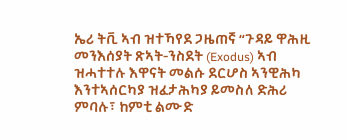ኤሪ ትቪ ኣብ ዝተኻየደ ጋዜጠኛ “ጉዳይ ዋሕዚ መንእሰያት ጽኣት-ንስደት (Exodus) ኣብ ዝሓተተሉ እዋናት መልሱ ደርሆስ ኣንዊሕካ እንተኣሰርካያ ዝፈታሕካያ ይመስለ ድሕሪ ምባሉ፣ ከምቲ ልሙድ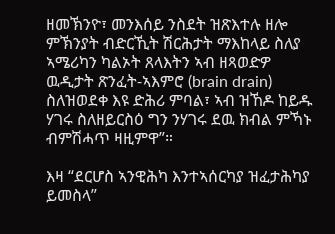ዘመኽንዮ፣ መንእሰይ ንስደት ዝጽእተሉ ዘሎ ምኽንያት ብድርኺት ሽርሕታት ማእከላይ ስለያ ኣሜሪካን ካልኦት ጸላእትን ኣብ ዘጻወድዎ ዉዲታት ጽንፈት-ኣእምሮ (brain drain) ስለዝወደቀ እዩ ድሕሪ ምባል፣ ኣብ ዝኸዶ ከይዱ ሃገሩ ስለዘይርስዕ ግን ንሃገሩ ደዉ ክብል ምኻኑ ብምሽሓጥ ዛዚምዋ”።

እዛ “ደርሆስ ኣንዊሕካ እንተኣሰርካያ ዝፈታሕካያ ይመስላ”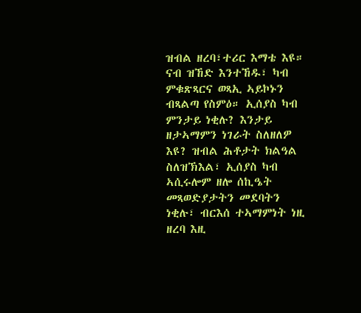ዝብል ዘረባ፣ተሪር እማቴ እዩ። ናብ ዝኸድ እንተኸዱ፣ ካብ ምቁጽጻርና ወጻኢ ኣይኮኑን ብጻልጣ የስምዕ። ኢሰያስ ካብ ምንታይ ነቂሉ? እንታይ ዘታኣማምን ነገራት ስለዘለዎ እዩ? ዝብል ሕቶታት ክልዓል ስለዝኽእል፣ ኢሰያስ ካብ ኣሲሩሎም ዘሎ ሰኪዔት መጻወድያታትን መደባትን ነቂሉ፣ ብርእሰ ተኣማምነት ነዚ ዘረባ እዚ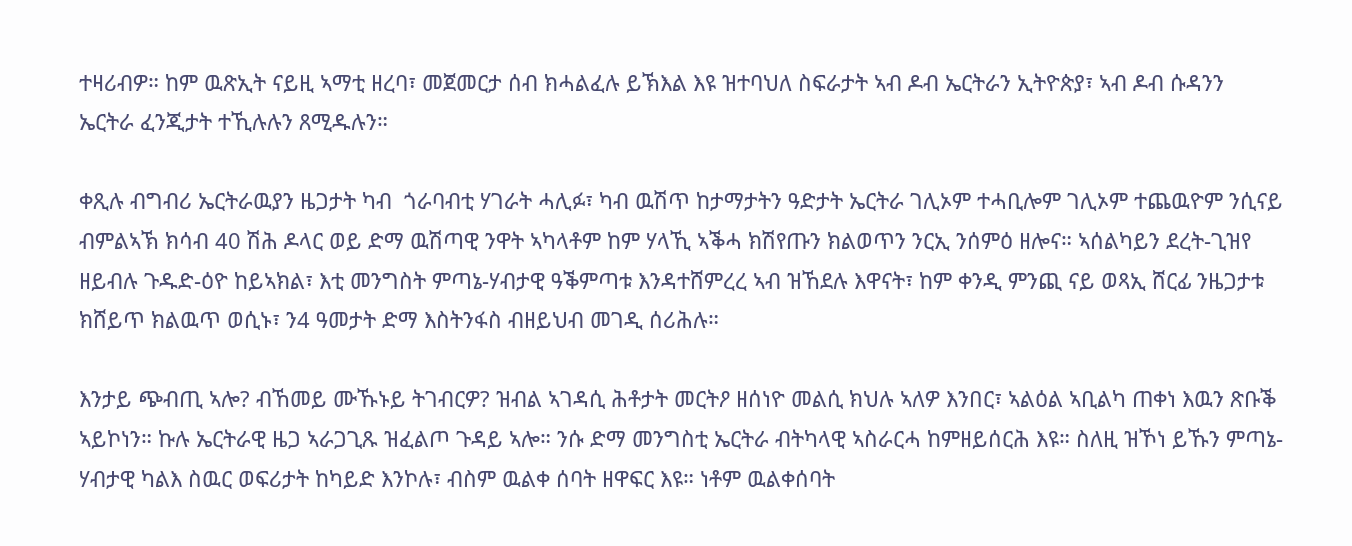ተዛሪብዎ። ከም ዉጽኢት ናይዚ ኣማቲ ዘረባ፣ መጀመርታ ሰብ ክሓልፈሉ ይኽእል እዩ ዝተባህለ ስፍራታት ኣብ ዶብ ኤርትራን ኢትዮጵያ፣ ኣብ ዶብ ሱዳንን ኤርትራ ፈንጂታት ተኺሉሉን ጸሚዱሉን።

ቀጺሉ ብግብሪ ኤርትራዉያን ዜጋታት ካብ  ጎራባብቲ ሃገራት ሓሊፉ፣ ካብ ዉሽጥ ከታማታትን ዓድታት ኤርትራ ገሊኦም ተሓቢሎም ገሊኦም ተጨዉዮም ንሲናይ ብምልኣኽ ክሳብ 40 ሽሕ ዶላር ወይ ድማ ዉሽጣዊ ንዋት ኣካላቶም ከም ሃላኺ ኣቕሓ ክሽየጡን ክልወጥን ንርኢ ንሰምዕ ዘሎና። ኣሰልካይን ደረት-ጊዝየ ዘይብሉ ጉዱድ-ዕዮ ከይኣክል፣ እቲ መንግስት ምጣኔ-ሃብታዊ ዓቕምጣቱ እንዳተሸምረረ ኣብ ዝኸደሉ እዋናት፣ ከም ቀንዲ ምንጪ ናይ ወጻኢ ሸርፊ ንዜጋታቱ ክሸይጥ ክልዉጥ ወሲኑ፣ ን4 ዓመታት ድማ እስትንፋስ ብዘይህብ መገዲ ሰሪሕሉ።

እንታይ ጭብጢ ኣሎ? ብኸመይ ሙኹኑይ ትገብርዎ? ዝብል ኣገዳሲ ሕቶታት መርትዖ ዘሰነዮ መልሲ ክህሉ ኣለዎ እንበር፣ ኣልዕል ኣቢልካ ጠቀነ እዉን ጽቡቕ ኣይኮነን። ኩሉ ኤርትራዊ ዜጋ ኣራጋጊጹ ዝፈልጦ ጉዳይ ኣሎ። ንሱ ድማ መንግስቲ ኤርትራ ብትካላዊ ኣስራርሓ ከምዘይሰርሕ እዩ። ስለዚ ዝኾነ ይኹን ምጣኔ-ሃብታዊ ካልእ ስዉር ወፍሪታት ከካይድ እንኮሉ፣ ብስም ዉልቀ ሰባት ዘዋፍር እዩ። ነቶም ዉልቀሰባት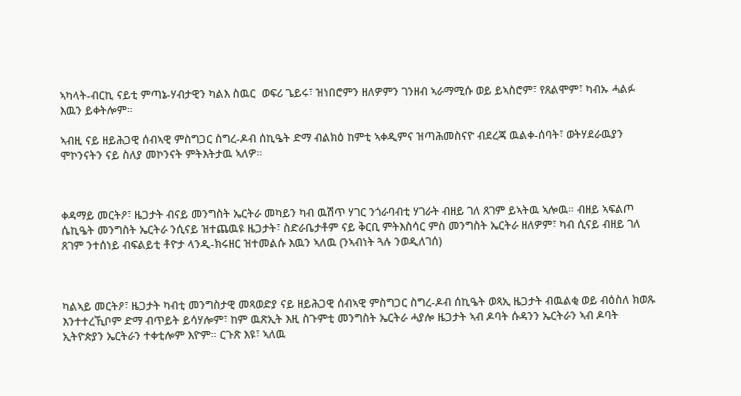ኣካላት-ብርኪ ናይቲ ምጣኔ-ሃብታዊን ካልእ ስዉር  ወፍሪ ጌይሩ፣ ዝነበሮምን ዘለዎምን ገንዘብ ኣራማሚሱ ወይ ይኣስሮም፣ የጸልሞም፣ ካብኡ ሓልፉ እዉን ይቀትሎም።

ኣብዚ ናይ ዘይሕጋዊ ሰብኣዊ ምስግጋር ስግረ-ዶብ ሰኪዔት ድማ ብልክዕ ከምቲ ኣቀዲምና ዝጣሕመስናዮ ብደረጃ ዉልቀ-ሰባት፣ ወትሃደራዉያን ሞኮንናትን ናይ ስለያ መኮንናት ምትእትታዉ ኣለዎ።



ቀዳማይ መርትዖ፣ ዜጋታት ብናይ መንግስት ኤርትራ መካይን ካብ ዉሽጥ ሃገር ንጎራባብቲ ሃገራት ብዘይ ገለ ጸገም ይኣትዉ ኣሎዉ። ብዘይ ኣፍልጦ ሴኪዔት መንግስት ኤርትራ ንሲናይ ዝተጨዉዩ ዜጋታት፣ ስድራቤታቶም ናይ ቅርቢ ምትእስሳር ምስ መንግስት ኤርትራ ዘለዎም፣ ካብ ሲናይ ብዘይ ገለ ጸገም ንተሰነይ ብፍልይቲ ቶዮታ ላንዲ-ክሩዘር ዝተመልሱ እዉን ኣለዉ (ንኣብነት ጓሉ ንወዲለገሰ)



ካልኣይ መርትዖ፣ ዜጋታት ካብቲ መንግስታዊ መጻወድያ ናይ ዘይሕጋዊ ሰብኣዊ ምስግጋር ስግረ-ዶብ ሰኪዔት ወጻኢ ዜጋታት ብዉልቂ ወይ ብዕስለ ክወጹ እንተተረኺቦም ድማ ብጥይት ይሳሃሎም፣ ከም ዉጽኢት እዚ ስጉምቲ መንግስት ኤርትራ ሓያሎ ዜጋታት ኣብ ዶባት ሱዳንን ኤርትራን ኣብ ዶባት ኢትዮጵያን ኤርትራን ተቀቲሎም እዮም። ርጉጽ እዩ፣ ኣለዉ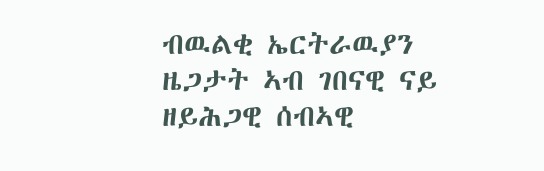ብዉልቂ ኤርትራዉያን ዜጋታት ኣብ ገበናዊ ናይ ዘይሕጋዊ ሰብኣዊ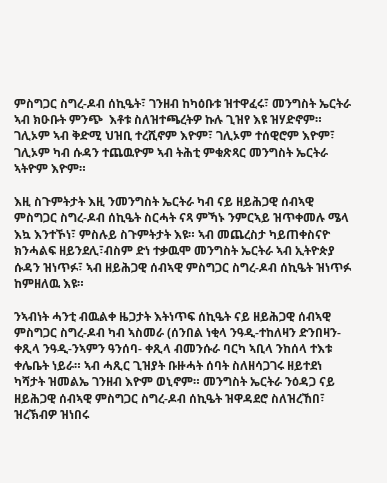ምስግጋር ስግረ-ዶብ ሰኪዔት፣ ገንዘብ ከካዕቡቱ ዝተዋፈሩ፣ መንግስት ኤርትራ ኣብ ክዑቡት ምንጭ  እቶቱ ስለዝተጫረትዎ ኩሉ ጊዝየ እዩ ዝሃድኖም። ገሊኦም ኣብ ቅድሚ ህዝቢ ተረሺኖም እዮም፣ ገሊኦም ተሰዊሮም እዮም፣ ገሊኦም ካብ ሱዳን ተጨዉዮም ኣብ ትሕቲ ምቁጽጻር መንግስት ኤርትራ ኣትዮም እዮም።

እዚ ስጉምትታት እዚ ንመንግስት ኤርትራ ካብ ናይ ዘይሕጋዊ ሰብኣዊ ምስግጋር ስግረ-ዶብ ሰኪዔት ስርሓት ናጻ ምኻኑ ንምርኣይ ዝጥቀመሉ ሜላ እኳ እንተኾነ፣ ምስሉይ ስጉምትታት እዩ። ኣብ መጨረስታ ካይጠቀስናዮ ክንሓልፍ ዘይንደሊ፣ብስም ድነ ተቃዉሞ መንግስት ኤርትራ ኣብ ኢትዮጵያ ሱዳን ዝነጥፉ፣ ኣብ ዘይሕጋዊ ሰብኣዊ ምስግጋር ስግረ-ዶብ ሰኪዔት ዝነጥፉ ከምዘለዉ እዩ።

ንኣብነት ሓንቲ ብዉልቀ ዜጋታት እትነጥፍ ሰኪዔት ናይ ዘይሕጋዊ ሰብኣዊ ምስግጋር ስግረ-ዶብ ካብ ኣስመራ (ሰንበል ነቂላ ንዓዲ-ተከለዛን ድንበዛን- ቀጺላ ንዓዲ-ንኣምን ዓንሰባ- ቀጺላ ብመንሱራ ባርካ ኣቢላ ንከሰላ ተእቱ ቀሌቤት ነይራ። ኣብ ሓጺር ጊዝያት ቡዙሓት ሰባት ስለዘሳጋገሩ ዘይተደነ ካሻታት ዝመልኤ ገንዘብ እዮም ወኒኖም። መንግስት ኤርትራ ንዕዳጋ ናይ ዘይሕጋዊ ሰብኣዊ ምስግጋር ስግረ-ዶብ ሰኪዔት ዝዋዳደሮ ስለዝረኸበ፣ ዝረኽብዎ ዝነበሩ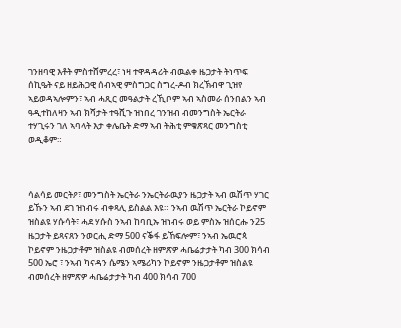ገንዘባዊ እቶት ምስተሸምረረ፣ ነዛ ተዋዳዳሪት ብዉልቀ ዜጋታት ትነጥፍ ሰኪዔት ናይ ዘይሕጋዊ ሰብኣዊ ምስግጋር ስግረ-ዶብ ክረኽብዋ ጊዝየ ኣይወዳኣሎምን፣ ኣብ ሓጺር መዓልታት ረኺቦም ኣብ ኣስመራ ሰንበልን ኣብ ዓዲተከለዛን ኣብ ክሻታት ተዓሺጉ ዝነበረ ገንዝብ ብመንግስት ኤርትራ ተሃጊሩን ገለ ኣባላት እታ ቀሌቤት ድማ ኣብ ትሕቲ ምቁጽጻር መንግስቲ ወዲቆም።



ሳልሳይ መርትዖ፣ መንግስት ኤርትራ ንኤርትራዉያን ዜጋታት ኣብ ዉሽጥ ሃገር ይኹን ኣብ ደገ ዝነብሩ ብቀጻሊ ይስልል እዩ። ንኣብ ዉሽጥ ኤርትራ ኮይኖም ዝስልዩ ሃሱሳት፣ ሓደ ሃሱስ ንኣብ ከባቢኡ ዝነብሩ ወይ ምስኡ ዝሰርሑ ን25 ዜጋታት ይጻናጸን ንወርሒ ድማ 500 ናቕፋ ይኸፍሎም፣ ንኣብ ኤዉሮጳ ኮይኖም ንዜጋታቶም ዝስልዩ ብመሰረት ዘምጽዎ ሓቤሬታታት ካብ 300 ክሳብ 500 ኤሮ ፣ ንኣብ ካናዳን ሴሜን ኣሜሪካን ኮይኖም ንዜጋታቶም ዝስልዩ ብመሰረት ዘምጽዎ ሓቤሬታታት ካብ 400 ክሳብ 700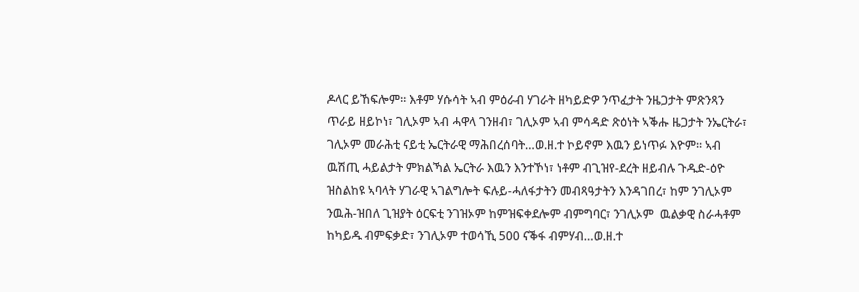ዶላር ይኸፍሎም። እቶም ሃሱሳት ኣብ ምዕራብ ሃገራት ዘካይድዎ ንጥፈታት ንዜጋታት ምጽንጻን ጥራይ ዘይኮነ፣ ገሊኦም ኣብ ሓዋላ ገንዘብ፣ ገሊኦም ኣብ ምሳዳድ ጽዕነት ኣቕሑ ዜጋታት ንኤርትራ፣ ገሊኦም መራሕቲ ናይቲ ኤርትራዊ ማሕበረሰባት…ወ.ዘ.ተ ኮይኖም እዉን ይነጥፉ እዮም። ኣብ ዉሽጢ ሓይልታት ምክልኻል ኤርትራ እዉን እንተኾነ፣ ነቶም ብጊዝየ-ደረት ዘይብሉ ጉዱድ-ዕዮ ዝስልከዩ ኣባላት ሃገራዊ ኣገልግሎት ፍሉይ-ሓለፋታትን መብጻዓታትን እንዳገበረ፣ ከም ንገሊኦም ንዉሕ-ዝበለ ጊዝያት ዕርፍቲ ንገዝኦም ከምዝፍቀደሎም ብምግባር፣ ንገሊኦም  ዉልቃዊ ስራሓቶም ከካይዱ ብምፍቃድ፣ ንገሊኦም ተወሳኺ 500 ናቕፋ ብምሃብ…ወ.ዘ.ተ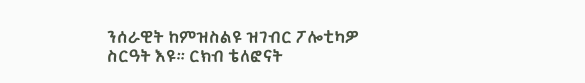ንሰራዊት ከምዝስልዩ ዝገብር ፖሎቲካዎ ስርዓት እዩ። ርክብ ቴለፎናት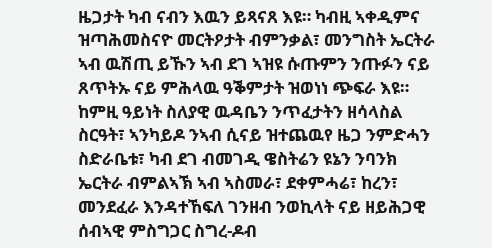ዜጋታት ካብ ናብን እዉን ይጻናጸ እዩ። ካብዚ ኣቀዲምና ዝጣሕመስናዮ መርትዖታት ብምንቃል፣ መንግስት ኤርትራ ኣብ ዉሽጢ ይኹን ኣብ ደገ ኣዝዩ ሱጡምን ንጡፉን ናይ ጸጥትኡ ናይ ምሕላዉ ዓቕምታት ዝወነነ ጭፍራ እዩ። ከምዚ ዓይነት ስለያዊ ዉዳቤን ንጥፈታትን ዘሳላስል ስርዓት፣ ኣንካይዶ ንኣብ ሲናይ ዝተጨዉየ ዜጋ ንምድሓን ስድራቤቱ፣ ካብ ደገ ብመገዲ ዌስትሬን ዩኔን ንባንክ ኤርትራ ብምልኣኽ ኣብ ኣስመራ፣ ደቀምሓሬ፣ ከረን፣ መንደፈራ እንዳተኸፍለ ገንዘብ ንወኪላት ናይ ዘይሕጋዊ ሰብኣዊ ምስግጋር ስግረ-ዶብ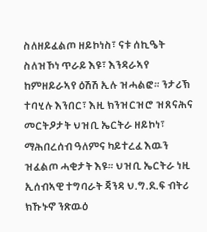ስለዘይፈልጦ ዘይኮነስ፣ ናቱ ሰኪዔት ስለዝኾነ ጥራይ እዩ፣ እንዳራኣየ ከምዘይራኣየ ዕሽሽ ኢሉ ዝሓልፎ። ንታሪኽ ተባሂሉ እንበር፣ እዚ ክንዝርዝሮ ዝጸናሕና መርትዖታት ህዝቢ ኤርትራ ዘይኮነ፣ ማሕበረሰብ ዓለምና ካይተረፈ እዉን ዝፈልጦ ሓቂታት እዩ። ህዝቢ ኤርትራ ነዚ ኢሰብኣዊ ተግባራት ጃንዳ ህ.ግ.ደ.ፍ ብትሪ ክኹኑኖ ንጽዉዕ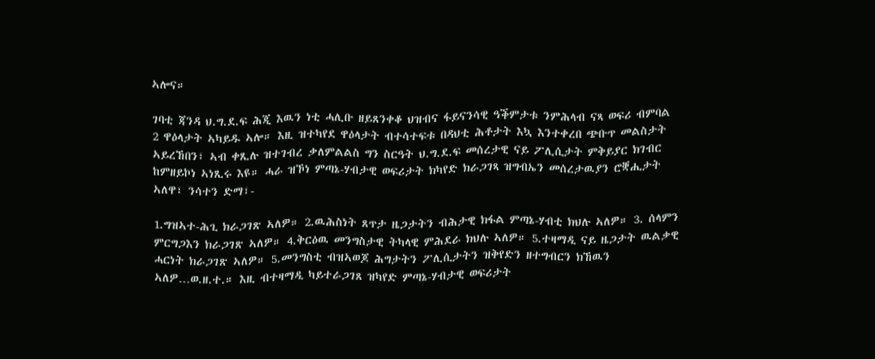ኣሎና።

ገባቲ ጃንዳ ህ.ግ.ደ.ፍ ሕጂ እዉን ነቲ ሓሊቡ ዘይጸንቀቆ ህዝብና ፋይናንሳዊ ዓቕምታቱ ንምሕላብ ናጻ ወፍሪ ብምባል 2 ዋዕላታት ኣካይዱ ኣሎ። እዚ ዝተካየደ ዋዕላታት ብተሳተፍቱ በዳህቲ ሕቶታት እኳ እንተቀረበ ጭቡጥ መልስታት ኣይረኸበን፣ ኣብ ቀጺሉ ዝተገብረ ቃለምልልስ ግን ስርዓት ህ.ግ.ደ.ፍ መሰረታዊ ናይ ፖሊሲታት ምቅይያር ክገብር ከምዘይኮነ ኣነጺሩ እዩ። ሓራ ዝኾነ ምጣኔ-ሃብታዊ ወፍሪታት ክካየድ ክራጋገጻ ዝግብኤን መሰረታዉያን ሮቛሒታት ኣለዋ፣ ንሳተን ድማ፣-

1.ግዝኣተ-ሕጊ ክራጋገጽ ኣለዎ። 2.ዉሕስነት ጸጥታ ዜጋታትን ብሕታዊ ክፋል ምጣኔ-ሃብቲ ክህሉ ኣለዎ። 3. ሰላምን ምርግጋእን ክራጋገጽ ኣለዎ። 4.ቅርዕዉ መንግስታዊ ትካላዊ ምሕደራ ክህሉ ኣለዎ። 5.ተዛማዲ ናይ ዜጋታት ዉልቃዊ ሓርነት ክራጋገጽ ኣለዎ። 5.መንግስቲ ብዝኣወጆ ሕግታትን ፖሊሲታትን ዝቅየድን ዘተግብርን ክኸዉን ኣለዎ…ወ.ዘ.ተ.። እዚ ብተዛማዲ ካይተራጋገጸ ዝካየድ ምጣኔ-ሃብታዊ ወፍሪታት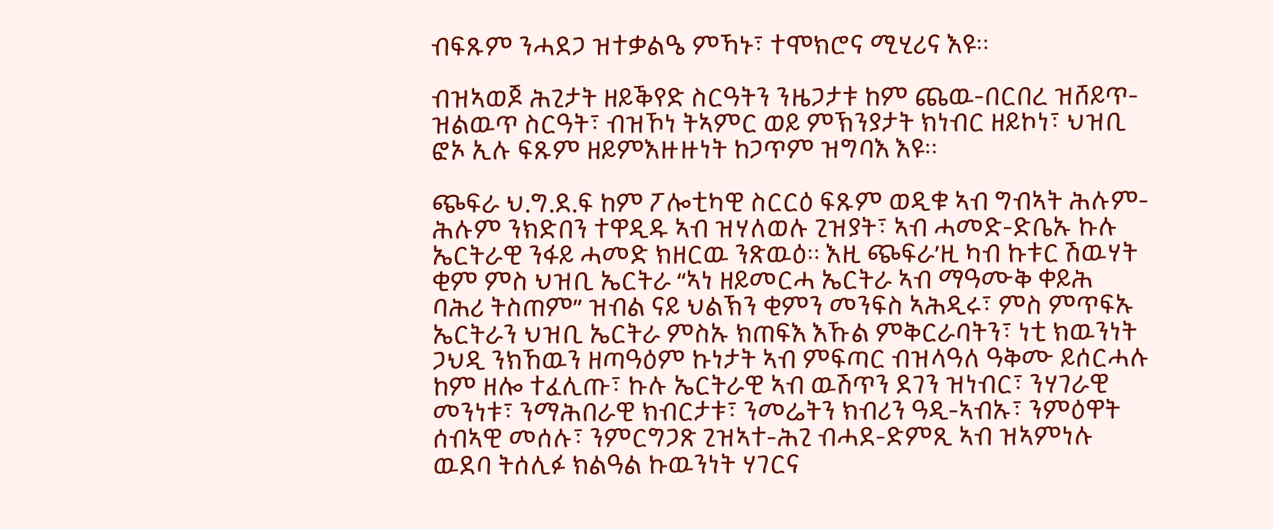ብፍጹም ንሓደጋ ዝተቃልዔ ምኻኑ፣ ተሞክሮና ሚሂሪና እዩ።

ብዝኣወጆ ሕጊታት ዘይቕየድ ስርዓትን ንዜጋታቱ ከም ጨዉ-በርበረ ዝሸይጥ-ዝልዉጥ ስርዓት፣ ብዝኾነ ትኣምር ወይ ምኽንያታት ክነብር ዘይኮነ፣ ህዝቢ ፎኦ ኢሉ ፍጹም ዘይምእዙዙነት ከጋጥም ዝግባእ እዩ።

ጭፍራ ህ.ግ.ደ.ፍ ከም ፖሎቲካዊ ስርርዕ ፍጹም ወዲቁ ኣብ ግብኣት ሕሉም-ሕሉም ንክድበን ተዋዲዱ ኣብ ዝሃለወሉ ጊዝያት፣ ኣብ ሓመድ-ድቤኡ ኩሉ ኤርትራዊ ንፋይ ሓመድ ክዘርዉ ንጽዉዕ። እዚ ጭፍራ’ዚ ካብ ኩቱር ሽዉሃት ቂም ምስ ህዝቢ ኤርትራ “ኣነ ዘይመርሓ ኤርትራ ኣብ ማዓሙቅ ቀይሕ ባሕሪ ትስጠም” ዝብል ናይ ህልኽን ቂምን መንፍስ ኣሕዲሩ፣ ምስ ምጥፍኡ ኤርትራን ህዝቢ ኤርትራ ምስኡ ክጠፍእ እኹል ምቅርራባትን፣ ነቲ ክዉንነት ጋህዲ ንክኸዉን ዘጣዓዕም ኩነታት ኣብ ምፍጣር ብዝላዓለ ዓቅሙ ይሰርሓሉ ከም ዘሎ ተፈሊጡ፣ ኩሉ ኤርትራዊ ኣብ ዉሽጥን ደገን ዝነብር፣ ንሃገራዊ መንነቱ፣ ንማሕበራዊ ክብርታቱ፣ ንመሬትን ክብሪን ዓዲ-ኣብኡ፣ ንምዕዋት ሰብኣዊ መሰሉ፣ ንምርግጋጽ ጊዝኣተ-ሕጊ ብሓደ-ድምጺ ኣብ ዝኣምነሉ ዉደባ ትሰሊፉ ክልዓል ኩዉንነት ሃገርና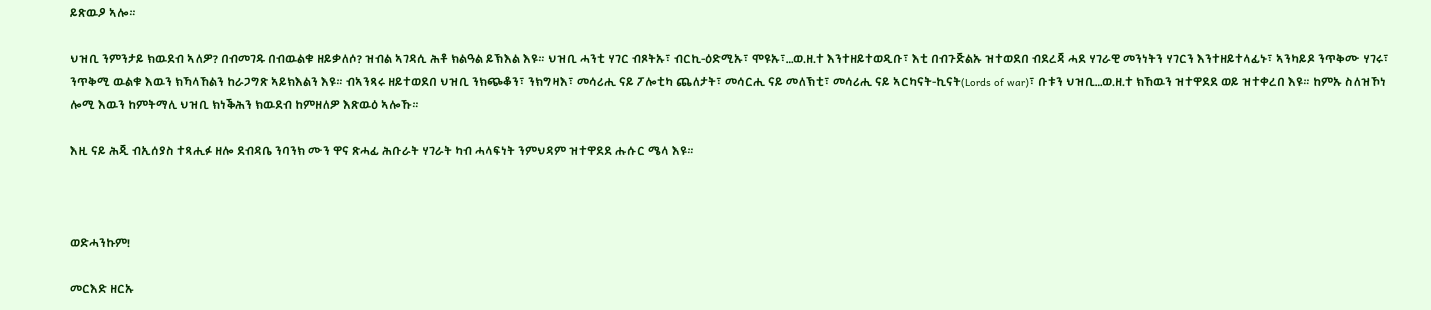ይጽዉዖ ኣሎ።

ህዝቢ ንምንታይ ክዉደብ ኣለዎ? በብመገዱ በብዉልቁ ዘይቃለሶ? ዝብል ኣገዳሲ ሕቶ ክልዓል ይኽእል እዩ። ህዝቢ ሓንቲ ሃገር ብጾትኡ፣ ብርኪ-ዕድሚኡ፣ ሞዩኡ፣…ወ.ዘ.ተ እንተዘይተወዲቡ፣ እቲ በብጉጅልኡ ዝተወደበ ብደረጃ ሓደ ሃገራዊ መንነትን ሃገርን እንተዘይተላፊኑ፣ ኣንካይዶ ንጥቅሙ ሃገሩ፣ ንጥቅሚ ዉልቁ እዉን ክኻላኸልን ከራጋግጽ ኣይክእልን እዩ። ብኣንጻሩ ዘይተወደበ ህዝቢ ንክጭቆን፣ ንክግዛእ፣ መሳሪሒ ናይ ፖሎቲካ ጨለታት፣ መሳርሒ ናይ መለኽቲ፣ መሳሪሒ ናይ ኣርካናት-ኪናት(Lords of war)፣ ቡቱን ህዝቢ…ወ.ዘ.ተ ክኸዉን ዝተዋደደ ወይ ዝተቀረበ እዩ። ከምኡ ስለዝኾነ ሎሚ እዉን ከምትማሊ ህዝቢ ክነቕሕን ክዉደብ ከምዘለዎ እጽዉዕ ኣሎኹ።

እዚ ናይ ሕጂ ብኢሰያስ ተጻሒፉ ዘሎ ደብዳቤ ንባንክ ሙን ዋና ጽሓፊ ሕቡራት ሃገራት ካብ ሓላፍነት ንምህዳም ዝተዋደደ ሑሱር ሜላ እዩ።



ወድሓንኩም!

መርእድ ዘርኡ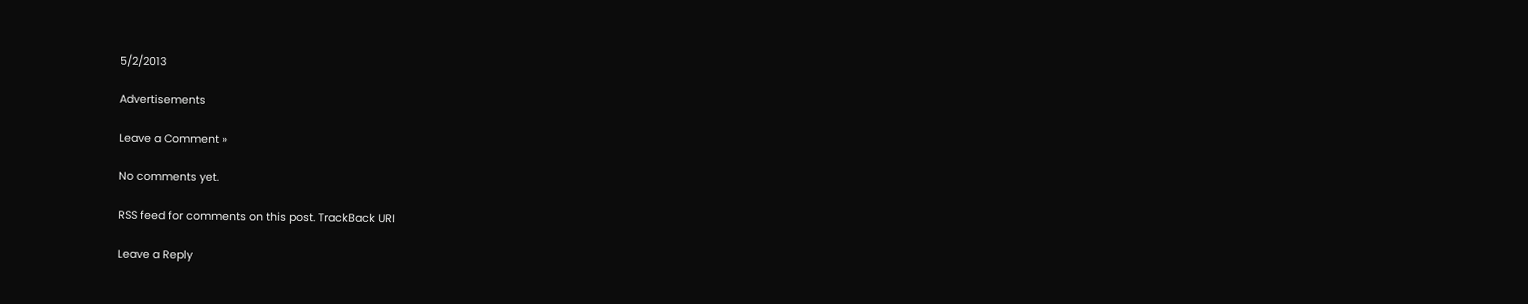5/2/2013

Advertisements

Leave a Comment »

No comments yet.

RSS feed for comments on this post. TrackBack URI

Leave a Reply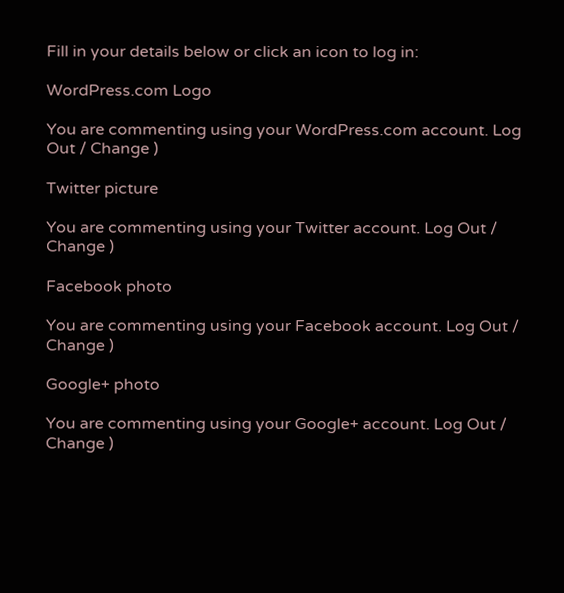Fill in your details below or click an icon to log in:

WordPress.com Logo

You are commenting using your WordPress.com account. Log Out / Change )

Twitter picture

You are commenting using your Twitter account. Log Out / Change )

Facebook photo

You are commenting using your Facebook account. Log Out / Change )

Google+ photo

You are commenting using your Google+ account. Log Out / Change )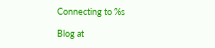Connecting to %s

Blog at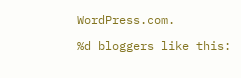WordPress.com.

%d bloggers like this: